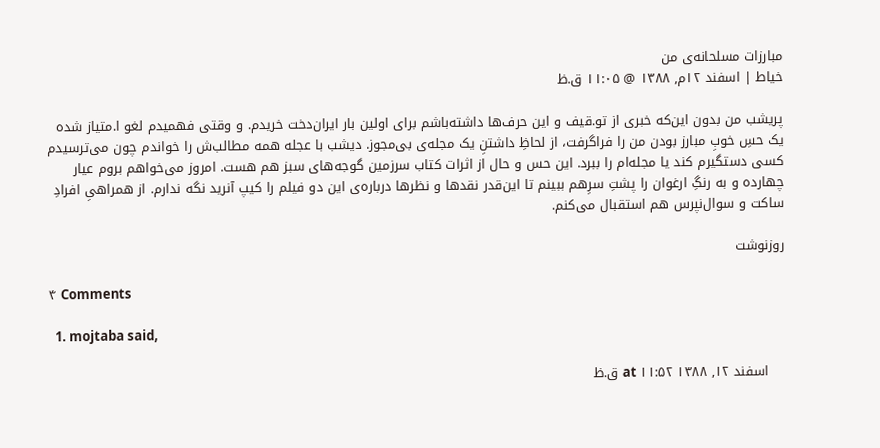مبارزات مسلحانه‌ی من
خیاط‌‌ | اسفند ۱۲م, ۱۳۸۸ @ ۱۱:۰۵ ق.ظ

پریشب من بدون این‌که خبری از تو.قیف و این حرف‌ها داشته‌باشم برای اولین بار ایران‌دخت خریدم. و وقتی فهمیدم لغو ا.متیاز شده یک حسِ خوبِ مبارز بودن من را فراگرفت، از لحاظِ داشتنِ یک مجله‌ی بی‌مجوز. دیشب با عجله همه مطالب‌ش را خواندم‌ چون می‌ترسیدم کسی دستگیرم کند یا مجله‌ام را ببرد. این حس و حال از اثرات کتاب سرزمین گوجه‌های سبز هم هست. امروز می‌خواهم بروم عیار چهارده و به رنگِ ارغوان را پشتِ سرِهم ببینم تا این‌قدر نقدها و نظرها درباره‌ی این دو فیلم را کیپ آنرید نگه ندارم. از همراهیِ افرادِ ساکت و سوال‌نپرس هم استقبال می‌کنم.

روزنوشت

۴ Comments

  1. mojtaba said,

    اسفند ۱۲, ۱۳۸۸ at ۱۱:۵۲ ق.ظ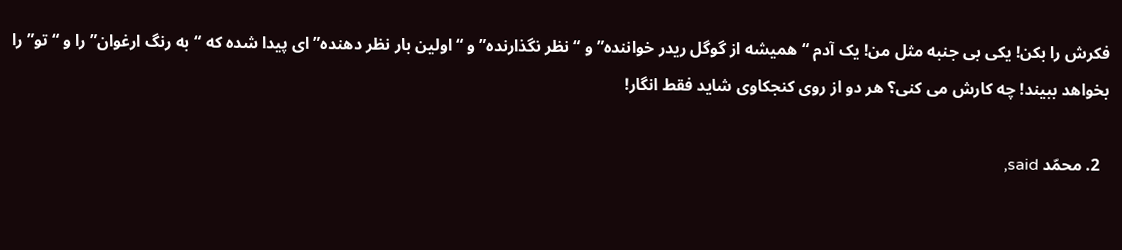فکرش را بکن! یکی بی جنبه مثل من! یک آدم “همیشه از گوگل ریدر خواننده” و “نظر نگذارنده” و “اولین بار نظر دهنده”ای پیدا شده که “به رنگ ارغوان” را و “تو” را بخواهد ببیند! چه کارش می کنی؟ هر دو از روی کنجکاوی شاید فقط انگار!

  2. محمّد said,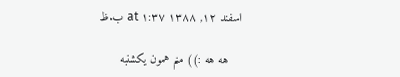اسفند ۱۲, ۱۳۸۸ at ۱:۳۷ ب.ظ

    هه هه :)) منم همون یکشنبه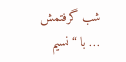شب گرفتمش … با “نسیم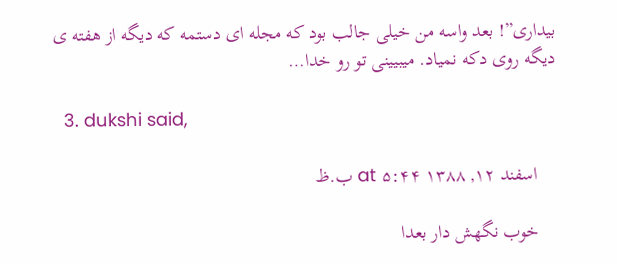بیداری”! بعد واسه من خیلی جالب بود که مجله ای دستمه که دیگه از هفته ی دیگه روی دکه نمیاد. میبیینی تو رو خدا…

  3. dukshi said,

    اسفند ۱۲, ۱۳۸۸ at ۵:۴۴ ب.ظ

    خوب نگهش دار بعدا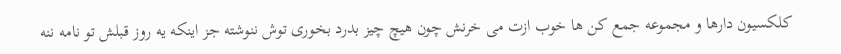کلکسیون دارها و مجموعه جمع کن ها خوب ازت می خرنش چون هیچ چیز بدرد بخوری توش ننوشته جز اینکه یه روز قبلش تو نامه ننه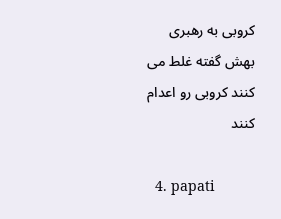کروبی به رهبری بهش گفته غلط می کنند کروبی رو اعدام کنند

  4. papati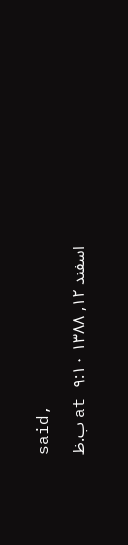said,

    اسفند ۱۲, ۱۳۸۸ at ۹:۱۰ ب.ظ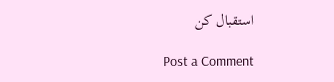استقبال کن

Post a Comment